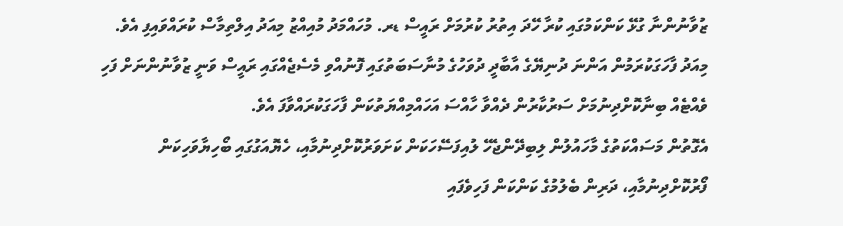ޒުވާނުންނާ ގުޅޭ ކަންކަމުގައި ކުރާ ހޭދަ އިތުރު ކުރުމަށް ރައީސް ޑރ. މުހައްމަދު މުއިއްޒު މިއަދު އިލްތިމާސް ކުރައްވައިފި އެވެ.
މިއަދު ފާހަގަކުރަމުން އަންނަ ދުނިޔޭގެ އާބާދީ ދުވަހުގެ މުނާސަބަތުގައި ފޮނުއްވި މެސެޖެއްގައި ރައީސް ވަނީ ޒުވާނުންނަށް ފަހި ވެއްޓެއް ބިނާކޮށްދިނުމަށް ސަރުކާރުން ދެއްވާ ހާއްސަ އަހައްމިއްޔަތުކަން ފާހަގަކުރައްވާފަ އެވެ.
އެގޮތުން މަސައްކަތުގެ މާހައުލުން ލިބިދޭންޖެހޭ ލުއިފަސޭހަކަން ކަށަވަރުކޮށްދިނުމާއި، ހެޔޮއަގުގައި ބޯހިޔާވަހިކަން ފޯރުކޮށްދިނުމާއި، ދަރިން ބެލުމުގެ ކަންކަން ފަހިވެފައި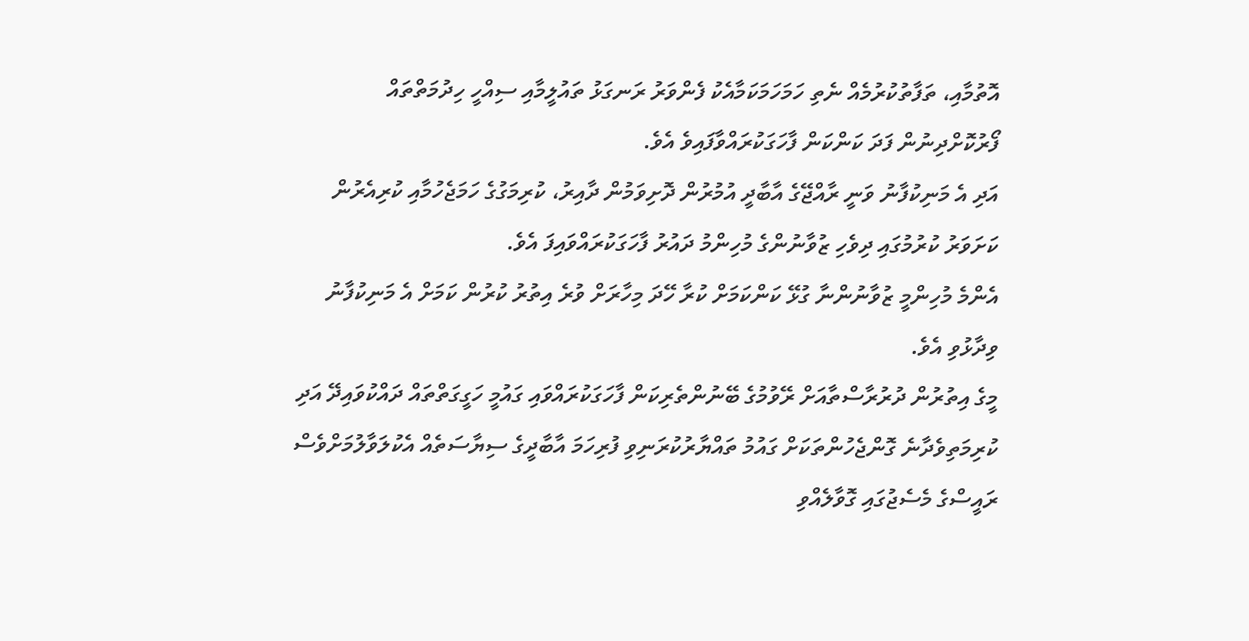އޮތުމާއި، ތަފާތުކުރުމެއް ނެތި ހަމަހަމަކަމާއެކު ފެންވަރު ރަނގަޅު ތައުލީމާއި ސިއްހީ ހިދުމަތްތައް ފޯރުކޮށްދިނުން ފަދަ ކަންކަން ފާހަގަކުރައްވާފައިވެ އެވެ.
އަދި އެ މަނިކުފާނު ވަނީ ރާއްޖޭގެ އާބާދީ އުމުރުން ދޮށިވަމުން ދާއިރު، ކުރިމަގުގެ ހަމަޖެހުމާއި ކުރިއެރުން ކަށަވަރު ކުރުމުގައި ދިވެހި ޒުވާނުންގެ މުހިންމު ދައުރު ފާހަގަކުރައްވައިފަ އެވެ.
އެންމެ މުހިންމީ ޒުވާނުންނާ ގުޅޭ ކަންކަމަށް ކުރާ ހޭދަ މިހާރަށް ވުރެ އިތުރު ކުރުން ކަމަށް އެ މަނިކުފާނު ވިދާޅުވި އެވެ.
މީގެ އިތުރުން ދުރުރާސްތާއަށް ރޭވުމުގެ ބޭނުންތެރިކަން ފާހަގަކުރައްވައި ގައުމީ ހަގީގަތްތައް ދައްކުވައިދޭ އަދި ކުރިމަތިވެދާނެ ގޮންޖެހުންތަކަށް ގައުމު ތައްޔާރުކުރަނިވި ފުރިހަމަ އާބާދީގެ ސިޔާސަތެއް އެކުލަވާލުމަށްވެސް ރައީސްގެ މެސެޖުގައި ގޮވާލެއްވި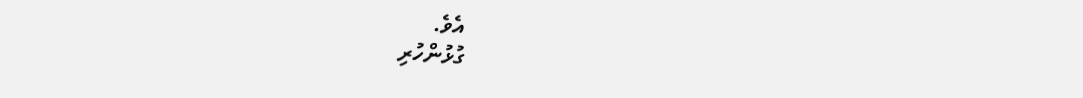އެވެ.
ގުޅުންހުރި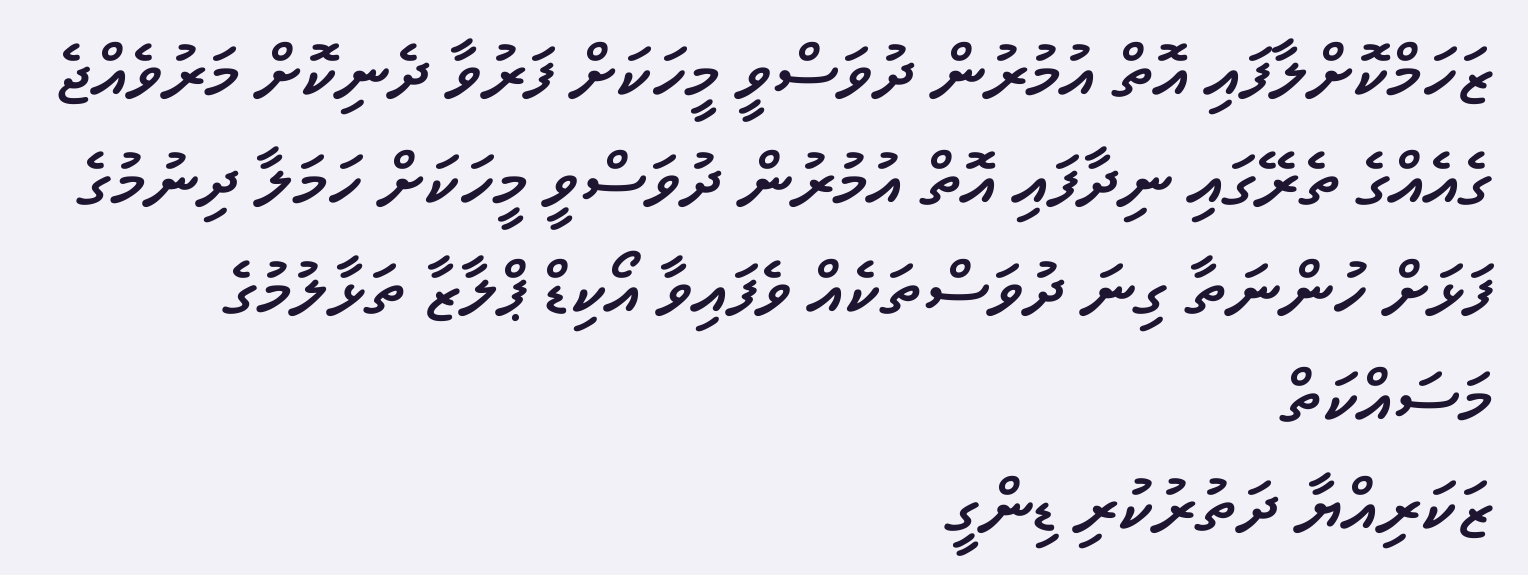ޒަހަމްކޮށްލާފައި އޮތް އުމުރުން ދުވަސްވީ މީހަކަށް ފަރުވާ ދެނިކޮށް މަރުވެއްޖެ
ގެއެއްގެ ތެރޭގައި ނިދާފައި އޮތް އުމުރުން ދުވަސްވީ މީހަކަށް ހަމަލާ ދިނުމުގެ
ފަޅަށް ހުންނަތާ ގިނަ ދުވަސްތަކެއް ވެފައިވާ އޯކިޑް ޕްލާޒާ ތަޅާލުމުގެ މަސައްކަތް
ޒަކަރިއްޔާ ދަތުރުކުރި ޑިންގީ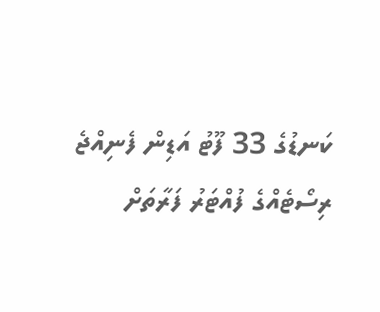ކަނޑުގެ 33 ފޫޓު އަޑިން ފެނިއްޖެ
ރިސޯޓެއްގެ ފުއްޓަރު ފަރާތަށް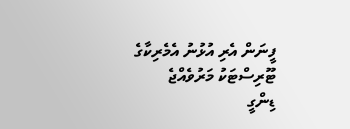ފީނަން އެރި އުޅުނު އެމެރިކާގެ ޓޫރިސްޓަކު މަރުވެއްޖެ
ޑިންގީ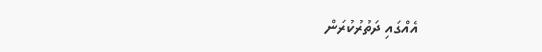އެއްގައި ދަތުރުކުރަން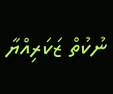ނުކުތް ޒަކަރިއްޔާ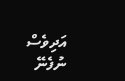އަދިވެސް ނުފެނޭ